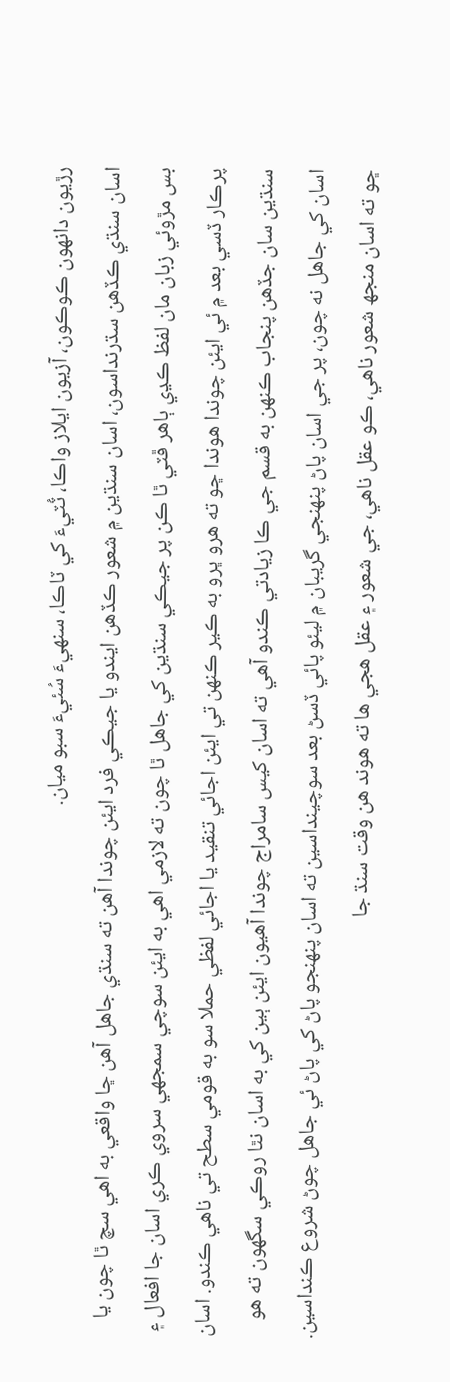رڙيون دانهون ڪوڪون، آزيون ايلاز واڪا، ٽُٽيءَ کي ٽاڪا، سنهيءَ سُئيءَ سبو ميان.
اسان سنڌي ڪڏهن سڌرنداسون، اسان سنڌين ۾ شعور ڪڏهن ايندو يا جيڪي فرد ايئن چوندا آهن ته سنڌي جاهل آهن ڇا واقعي به اهي سچ ٿا چون يا بس مڙوئي زبان مان لفظ ڪڍي ٻاهر ڦٽي ٿا ڪن پر جيڪي سنڌين کي جاهل ٿا چون ته لازمي اهي به ايئن سوچي سمجهي سروي ڪري اسان جا افعال ۽ پرڪار ڏسي بعد ۾ ئي ايئن چوندا هوندا ڇو ته هرو ڀرو به ڪير ڪنهن تي ايئن اجائي تنقيد يا اجائي لفظي حملا سو به قومي سطح تي ناهي ڪندو. اسان سنڌين سان جڏهن پنجاب ڪنهن به قسم جي ڪا زيادتي ڪندو آهي ته اسان کيس سامراج چوندا آهيون ايئن ٻين کي به اسان نٿا روڪي سگهون ته هو اسان کي جاهل نه چون، پر جي اسان پاڻ پنهنجي گريبان ۾ ليئو پائي ڏسڻ بعد سوچينداسين ته اسان پنهنجو پاڻ کي پاڻ ئي جاهل چوڻ شروع ڪنداسين. ڇو ته اسان منجھ شعور ناهي، ڪو عقل ناهي، جي شعور ۽ عقل هجي ها ته هوند هن وقت سنڌ جا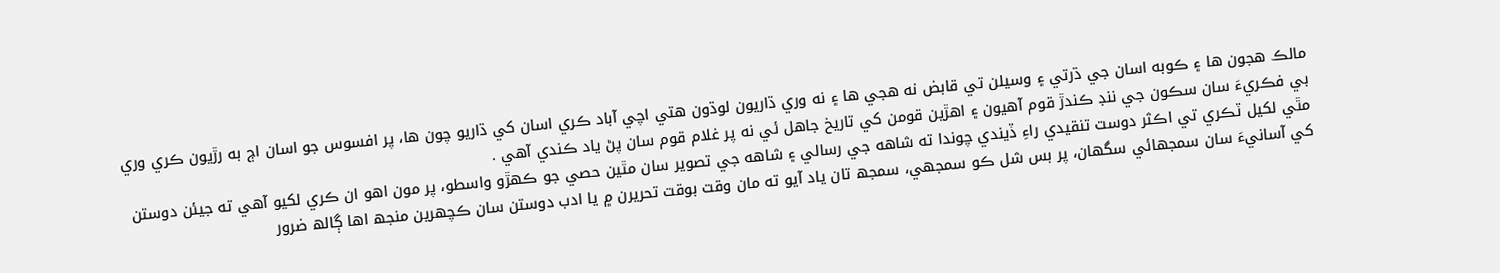مالڪ هجون ها ۽ ڪوبه اسان جي ڌرتي ۽ وسيلن تي قابض نه هجي ها ۽ نه وري ڌاريون لوڌون هتي اچي آباد ڪري اسان کي ڌاريو چون ها، پر افسوس جو اسان اڄ به رڙيون ڪري وري بي فڪريءَ سان سڪون جي ننڊ ڪندڙ قوم آهيون ۽ اهڙين قومن کي تاريخ جاهل ئي نه پر غلام قوم سان پڻ ياد ڪندي آهي .
مٿي لکيل ٽڪري تي اڪثر دوست تنقيدي راءِ ڏيندي چوندا ته شاهه جي رسالي ۽ شاهه جي تصوير سان مٿين حصي جو ڪهڙو واسطو، پر مون اهو ان ڪري لکيو آهي ته جيئن دوستن کي آسانيءَ سان سمجهائي سگهان، پر بس شل ڪو سمجهي، سمجھ تان ياد آيو ته مان وقت بوقت تحريرن ۾ يا ادب دوستن سان ڪچهرين منجھ اها ڳالھ ضرور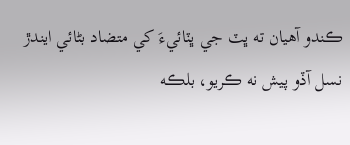ڪندو آهيان ته ڀٽ جي ڀٽائيءَ کي متضاد بڻائي ايندڙ نسل آڏو پيش نه ڪريو، بلڪه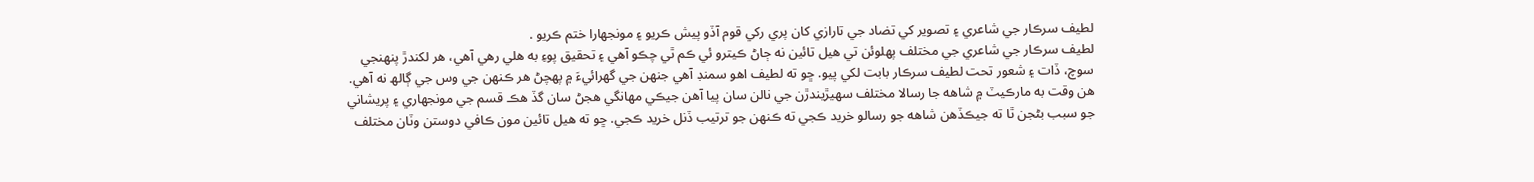لطيف سرڪار جي شاعري ۽ تصوير کي تضاد جي تارازي کان پري رکي قوم آڏو پيش ڪريو ۽ مونجهارا ختم ڪريو .
لطيف سرڪار جي شاعري جي مختلف پهلوئن تي هيل تائين نه ڄاڻ ڪيترو ئي ڪم ٿي چڪو آهي ۽ تحقيق پوءِ به هلي رهي آهي، هر لکندڙ پنهنجي سوچ، ڏات ۽ شعور تحت لطيف سرڪار بابت لکي پيو. ڇو ته لطيف اهو سمنڊ آهي جنهن جي گهرائيءَ ۾ پهچڻ هر ڪنهن جي وس جي ڳالھ نه آهي. هن وقت به مارڪيٽ ۾ شاهه جا رسالا مختلف سهيڙيندڙن جي نالن سان پيا آهن جيڪي مهانگي هجڻ سان گڏ هڪ قسم جي مونجهاري ۽ پريشاني جو سبب بڻجن ٿا ته جيڪڏهن شاهه جو رسالو خريد ڪجي ته ڪنهن جو ترتيب ڏنل خريد ڪجي. ڇو ته هيل تائين مون ڪافي دوستن وٽان مختلف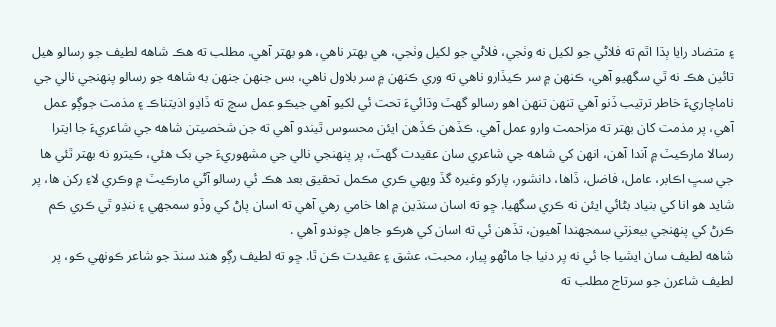۽ متضاد رايا ٻڌا اٿم ته فلاڻي جو لکيل نه وٺجي، فلاڻي جو لکيل وٺجي، هي بهتر ناهي، هو بهتر آهي. مطلب ته هڪ شاهه لطيف جو رسالو هيل تائين هڪ نه ٿي سگهيو آهي، ڪنهن ۾ سر ڪيڏارو ناهي ته وري ڪنهن ۾ سر بلاول ناهي، بس جنهن جنهن به شاهه جو رسالو پنهنجي نالي جي ناماچاريءَ خاطر ترتيب ڏنو آهي تنهن تنهن اهو رسالو گهٽ وڌائيءَ تحت ئي لکيو آهي جيڪو عمل سچ ته ڏاڍو اذيتناڪ ۽ مذمت جوڳو عمل آهي، پر مذمت کان بهتر ته مزاحمت وارو عمل آهي. ڪڏهن ڪڏهن ايئن محسوس ٿيندو آهي ته جن شخصيتن شاهه جي شاعريءَ جا ايترا رسالا مارڪيٽ ۾ آندا آهن، انهن کي شاهه جي شاعري سان عقيدت گهٽ، پر پنهنجي نالي جي مشهوريءَ جي بک هئي، ڪيترو نه بهتر ٿئي ها جي سڀ اڪابر، عامل، فاضل، ڏاها، دانشور، پارکو وغيره گڏ ويهي ڪري مڪمل تحقيق بعد هڪ ئي رسالو آڻي مارڪيٽ ۾ وڪري لاءِ رکن ها، پر شايد هو انا کي بنياد بڻائي ايئن نه ڪري سگهيا. ڇو ته اسان سنڌين ۾ اها خامي رهي آهي ته اسان پاڻ کي وڏو سمجهي ۽ ننڍو ٿي ڪري ڪم ڪرڻ کي پنهنجي بيعزتي سمجهندا آهيون، تڏهن ئي ته اسان کي هرڪو جاهل چوندو آهي .
شاهه لطيف سان ايشيا جا ئي نه پر دنيا جا ماڻهو پيار، محبت، عشق ۽ عقيدت ڪن ٿا. ڇو ته لطيف رڳو هند سنڌ جو شاعر ڪونهي ڪو، پر لطيف شاعرن جو سرتاج مطلب ته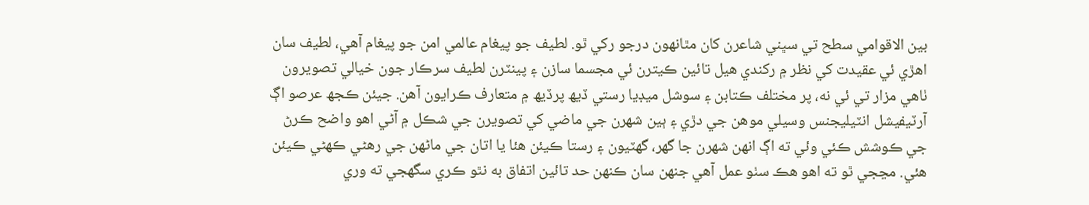بين الاقوامي سطح تي سڀني شاعرن کان مٿانهون درجو رکي ٿو. لطيف جو پيغام عالمي امن جو پيغام آهي، لطيف سان اهڙي ئي عقيدت کي نظر ۾ رکندي هيل تائين ڪيترن ئي مجسما سازن ۽ پينٽرن لطيف سرڪار جون خيالي تصويرون ٺاهي مزار تي ئي نه، پر مختلف ڪتابن ۽ سوشل ميڊيا رستي ڏيھ پرڏيھ ۾ متعارف ڪرايون آهن. جيئن ڪجھ عرصو اڳ آرٽيفيشل انٽيليجنس وسيلي موهن جي دڙي ۽ ٻين شهرن جي ماضي کي تصويرن جي شڪل ۾ آڻي اهو واضح ڪرڻ جي ڪوشش ڪئي وئي ته اڳ انهن شهرن جا گهر، گهٽيون ۽ رستا ڪيئن هئا يا اتان جي ماڻهن جي رهڻي ڪهڻي ڪيئن هئي. مڃجي ٿو ته اهو هڪ سٺو عمل آهي جنهن سان ڪنهن حد تائين اتفاق به نٿو ڪري سگهجي ته وري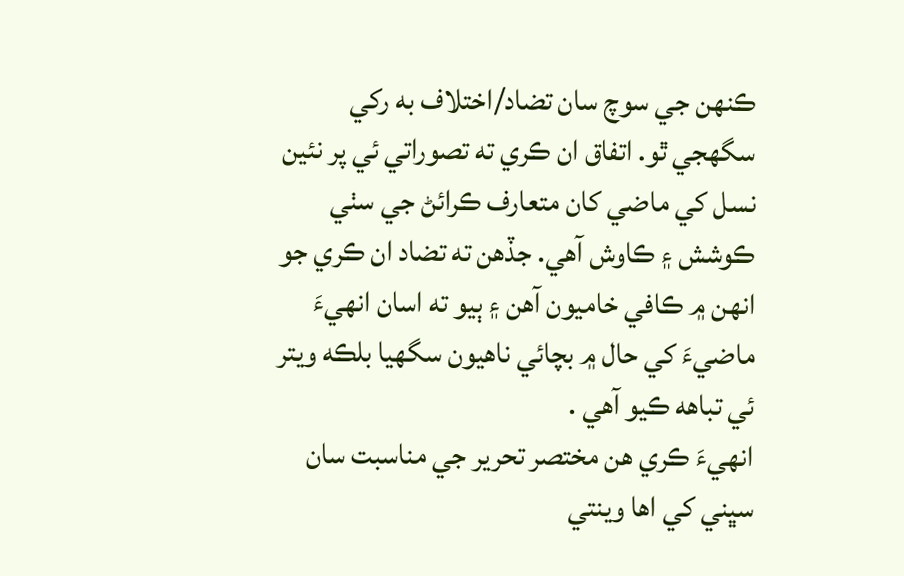ڪنهن جي سوچ سان تضاد/اختلاف به رکي سگهجي ٿو. اتفاق ان ڪري ته تصوراتي ئي پر نئين نسل کي ماضي کان متعارف ڪرائڻ جي سٺي ڪوشش ۽ ڪاوش آهي. جڏهن ته تضاد ان ڪري جو انهن ۾ ڪافي خاميون آهن ۽ ٻيو ته اسان انهيءَ ماضيءَ کي حال ۾ بچائي ناهيون سگهيا بلڪه ويتر ئي تباهه ڪيو آهي .
انهيءَ ڪري هن مختصر تحرير جي مناسبت سان سڀني کي اها وينتي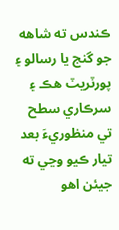ڪندس ته شاهه جو گنج يا رسالو ۽ پورٽريٽ هڪ ۽ سرڪاري سطح تي منظوريءَ بعد تيار ڪيو وڃي ته جيئن اهو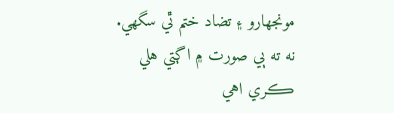مونجهارو ۽ تضاد ختم ٿي سگهي. نه ته ٻي صورت ۾ اڳتي هلي ڪري اهي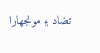تضاد ۽ مونجهارا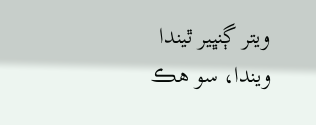ويتر ڳنڀير ٿيندا ويندا، سو هڪ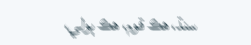سنڌ، هڪ قوم، هڪ ٻولي،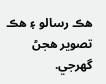هڪ رسالو ۽ هڪ تصوير هجڻ گهرجي.